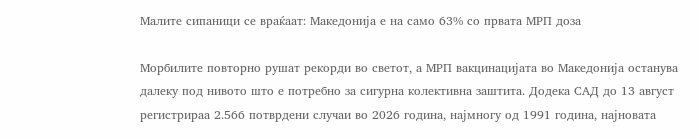Малите сипаници се враќаат: Македонија е на само 63% со првата МРП доза

Морбилите повторно рушат рекорди во светот, а МРП вакцинацијата во Македонија останува далеку под нивото што е потребно за сигурна колективна заштита. Додека САД до 13 август регистрираа 2.566 потврдени случаи во 2026 година, најмногу од 1991 година, најновата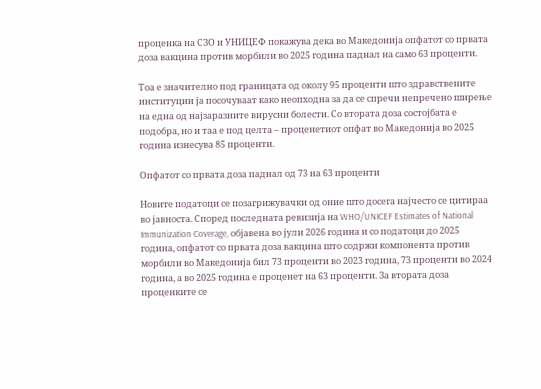проценка на СЗО и УНИЦЕФ покажува дека во Македонија опфатот со првата доза вакцина против морбили во 2025 година паднал на само 63 проценти.

Тоа е значително под границата од околу 95 проценти што здравствените институции ја посочуваат како неопходна за да се спречи непречено ширење на една од најзаразните вирусни болести. Со втората доза состојбата е подобра, но и таа е под целта – проценетиот опфат во Македонија во 2025 година изнесува 85 проценти.

Опфатот со првата доза паднал од 73 на 63 проценти

Новите податоци се позагрижувачки од оние што досега најчесто се цитираа во јавноста. Според последната ревизија на WHO/UNICEF Estimates of National Immunization Coverage, објавена во јули 2026 година и со податоци до 2025 година, опфатот со првата доза вакцина што содржи компонента против морбили во Македонија бил 73 проценти во 2023 година, 73 проценти во 2024 година, а во 2025 година е проценет на 63 проценти. За втората доза проценките се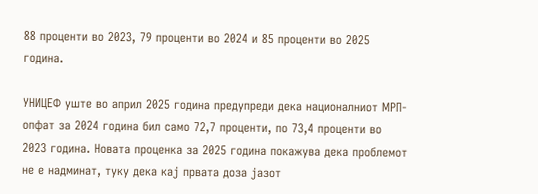88 проценти во 2023, 79 проценти во 2024 и 85 проценти во 2025 година.

УНИЦЕФ уште во април 2025 година предупреди дека националниот МРП-опфат за 2024 година бил само 72,7 проценти, по 73,4 проценти во 2023 година. Новата проценка за 2025 година покажува дека проблемот не е надминат, туку дека кај првата доза јазот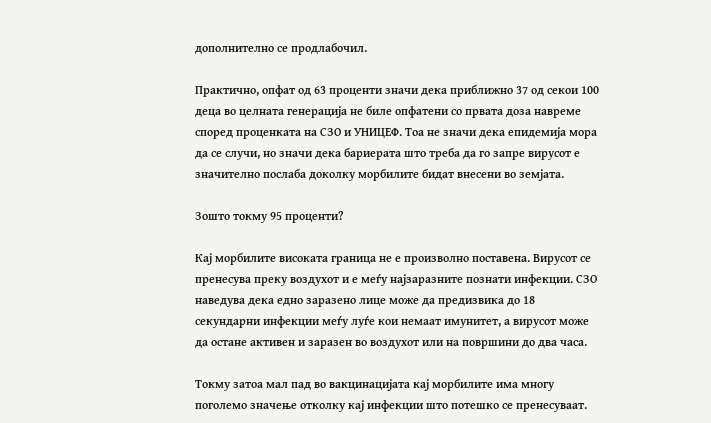дополнително се продлабочил.

Практично, опфат од 63 проценти значи дека приближно 37 од секои 100 деца во целната генерација не биле опфатени со првата доза навреме според проценката на СЗО и УНИЦЕФ. Тоа не значи дека епидемија мора да се случи, но значи дека бариерата што треба да го запре вирусот е значително послаба доколку морбилите бидат внесени во земјата.

Зошто токму 95 проценти?

Кај морбилите високата граница не е произволно поставена. Вирусот се пренесува преку воздухот и е меѓу најзаразните познати инфекции. СЗО наведува дека едно заразено лице може да предизвика до 18 секундарни инфекции меѓу луѓе кои немаат имунитет, а вирусот може да остане активен и заразен во воздухот или на површини до два часа.

Токму затоа мал пад во вакцинацијата кај морбилите има многу поголемо значење отколку кај инфекции што потешко се пренесуваат.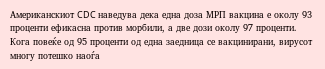Американскиот CDC наведува дека една доза МРП вакцина е околу 93 проценти ефикасна против морбили, а две дози околу 97 проценти. Кога повеќе од 95 проценти од една заедница се вакцинирани, вирусот многу потешко наоѓа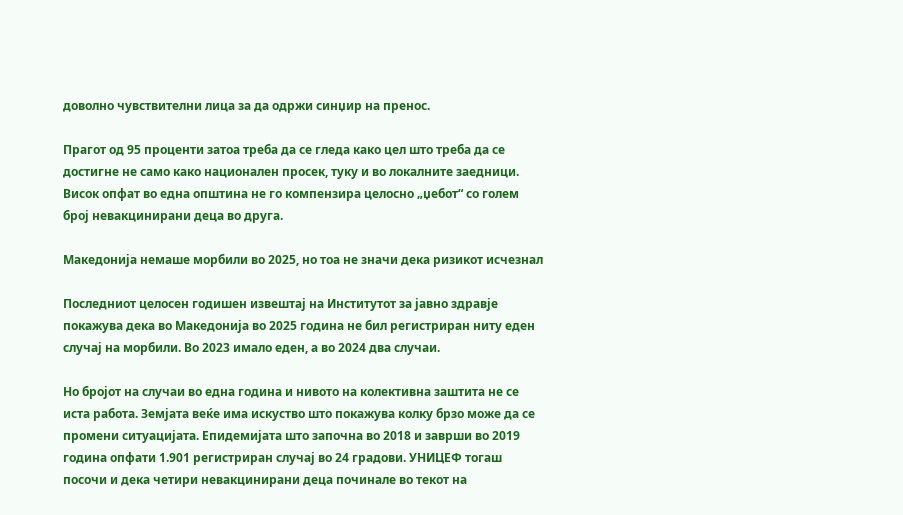доволно чувствителни лица за да одржи синџир на пренос.

Прагот од 95 проценти затоа треба да се гледа како цел што треба да се достигне не само како национален просек, туку и во локалните заедници. Висок опфат во една општина не го компензира целосно „џебот“ со голем број невакцинирани деца во друга.

Македонија немаше морбили во 2025, но тоа не значи дека ризикот исчезнал

Последниот целосен годишен извештај на Институтот за јавно здравје покажува дека во Македонија во 2025 година не бил регистриран ниту еден случај на морбили. Во 2023 имало еден, а во 2024 два случаи.

Но бројот на случаи во една година и нивото на колективна заштита не се иста работа. Земјата веќе има искуство што покажува колку брзо може да се промени ситуацијата. Епидемијата што започна во 2018 и заврши во 2019 година опфати 1.901 регистриран случај во 24 градови. УНИЦЕФ тогаш посочи и дека четири невакцинирани деца починале во текот на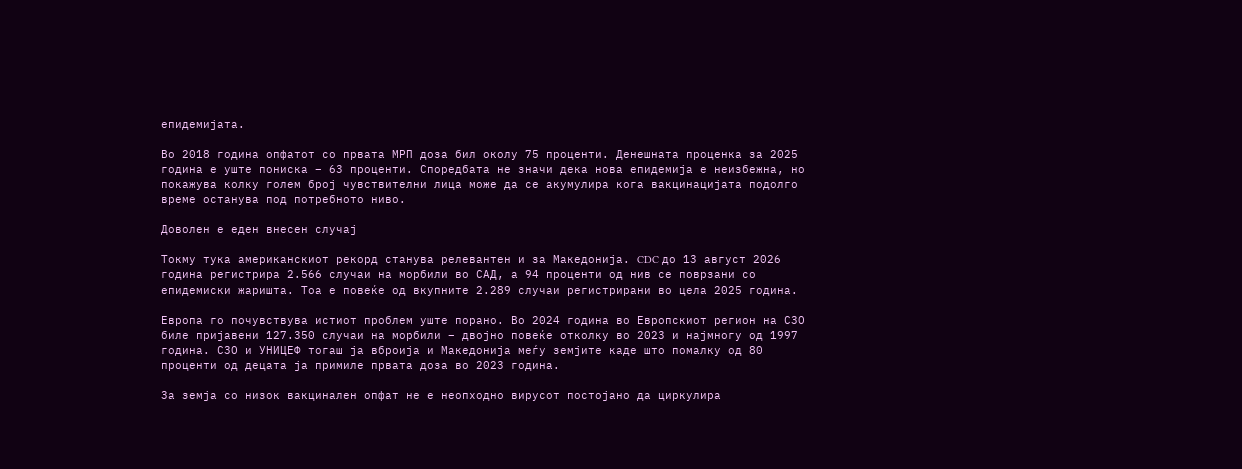епидемијата.

Во 2018 година опфатот со првата МРП доза бил околу 75 проценти. Денешната проценка за 2025 година е уште пониска – 63 проценти. Споредбата не значи дека нова епидемија е неизбежна, но покажува колку голем број чувствителни лица може да се акумулира кога вакцинацијата подолго време останува под потребното ниво.

Доволен е еден внесен случај

Токму тука американскиот рекорд станува релевантен и за Македонија. CDC до 13 август 2026 година регистрира 2.566 случаи на морбили во САД, а 94 проценти од нив се поврзани со епидемиски жаришта. Тоа е повеќе од вкупните 2.289 случаи регистрирани во цела 2025 година.

Европа го почувствува истиот проблем уште порано. Во 2024 година во Европскиот регион на СЗО биле пријавени 127.350 случаи на морбили – двојно повеќе отколку во 2023 и најмногу од 1997 година. СЗО и УНИЦЕФ тогаш ја вброија и Македонија меѓу земјите каде што помалку од 80 проценти од децата ја примиле првата доза во 2023 година.

За земја со низок вакцинален опфат не е неопходно вирусот постојано да циркулира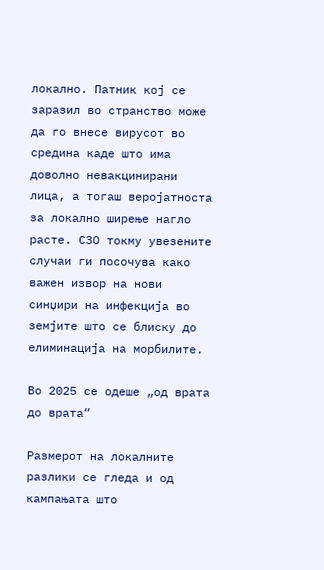локално. Патник кој се заразил во странство може да го внесе вирусот во средина каде што има доволно невакцинирани лица, а тогаш веројатноста за локално ширење нагло расте. СЗО токму увезените случаи ги посочува како важен извор на нови синџири на инфекција во земјите што се блиску до елиминација на морбилите.

Во 2025 се одеше „од врата до врата“

Размерот на локалните разлики се гледа и од кампањата што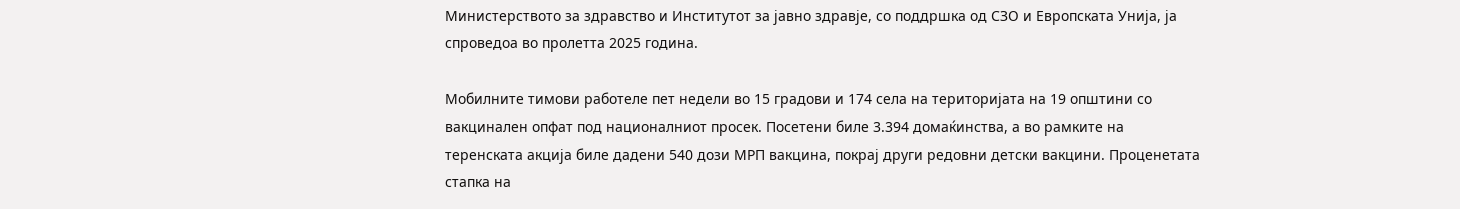Министерството за здравство и Институтот за јавно здравје, со поддршка од СЗО и Европската Унија, ја спроведоа во пролетта 2025 година.

Мобилните тимови работеле пет недели во 15 градови и 174 села на територијата на 19 општини со вакцинален опфат под националниот просек. Посетени биле 3.394 домаќинства, а во рамките на теренската акција биле дадени 540 дози МРП вакцина, покрај други редовни детски вакцини. Проценетата стапка на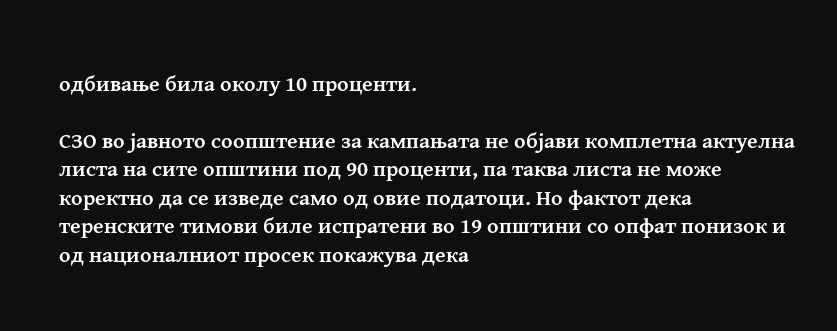одбивање била околу 10 проценти.

СЗО во јавното соопштение за кампањата не објави комплетна актуелна листа на сите општини под 90 проценти, па таква листа не може коректно да се изведе само од овие податоци. Но фактот дека теренските тимови биле испратени во 19 општини со опфат понизок и од националниот просек покажува дека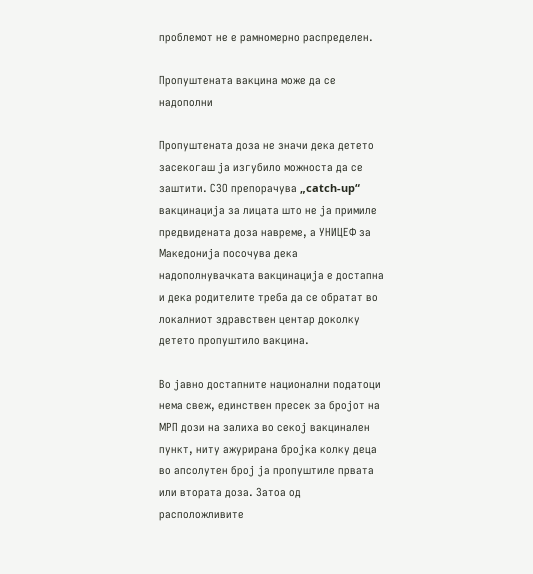проблемот не е рамномерно распределен.

Пропуштената вакцина може да се надополни

Пропуштената доза не значи дека детето засекогаш ја изгубило можноста да се заштити. СЗО препорачува „catch-up“ вакцинација за лицата што не ја примиле предвидената доза навреме, а УНИЦЕФ за Македонија посочува дека надополнувачката вакцинација е достапна и дека родителите треба да се обратат во локалниот здравствен центар доколку детето пропуштило вакцина.

Во јавно достапните национални податоци нема свеж, единствен пресек за бројот на МРП дози на залиха во секој вакцинален пункт, ниту ажурирана бројка колку деца во апсолутен број ја пропуштиле првата или втората доза. Затоа од расположливите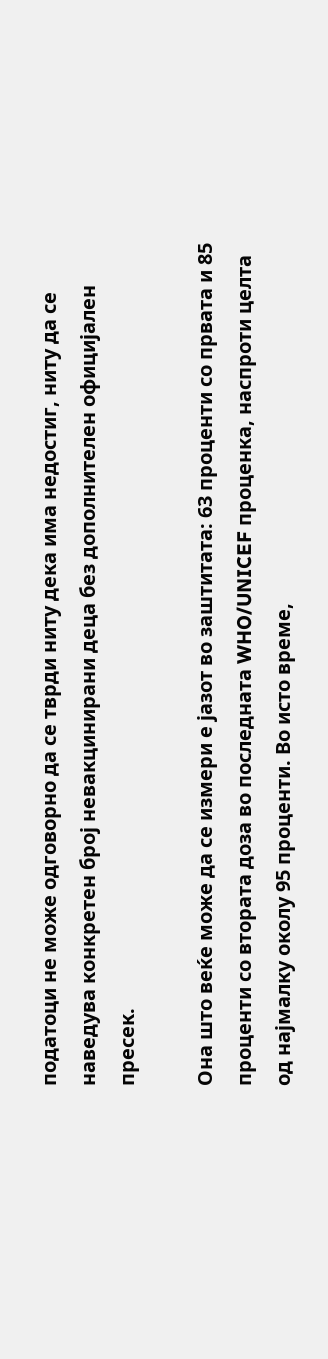податоци не може одговорно да се тврди ниту дека има недостиг, ниту да се наведува конкретен број невакцинирани деца без дополнителен официјален пресек.

Она што веќе може да се измери е јазот во заштитата: 63 проценти со првата и 85 проценти со втората доза во последната WHO/UNICEF проценка, наспроти целта од најмалку околу 95 проценти. Во исто време,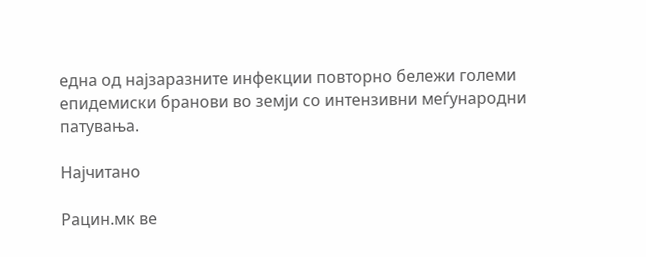една од најзаразните инфекции повторно бележи големи епидемиски бранови во земји со интензивни меѓународни патувања.

Најчитано

Рацин.мк ве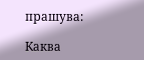прашува:

Каква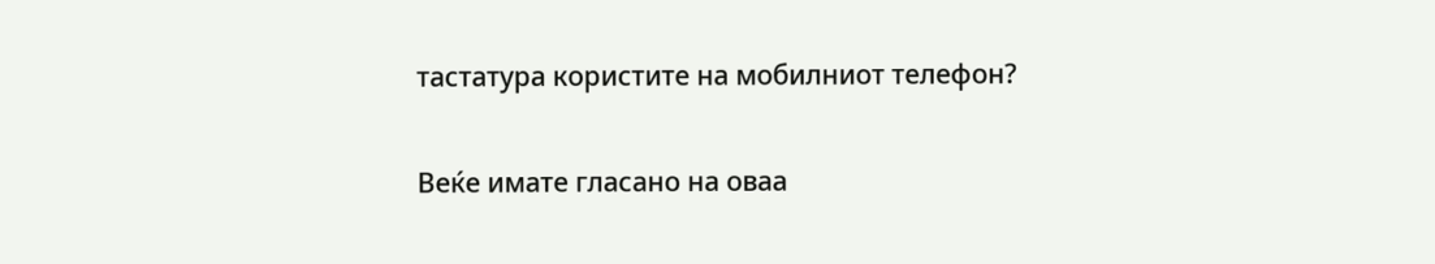тастатура користите на мобилниот телефон?

Веќе имате гласано на оваа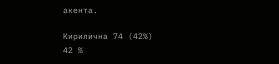акента.

Кирилична 74 (42%)
42 %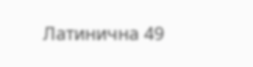Латинична 49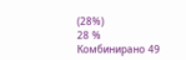(28%)
28 %
Комбинирано 49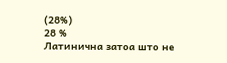(28%)
28 %
Латинична затоа што не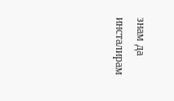знам да инсталирам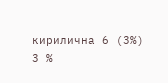кирилична 6 (3%)
3 %